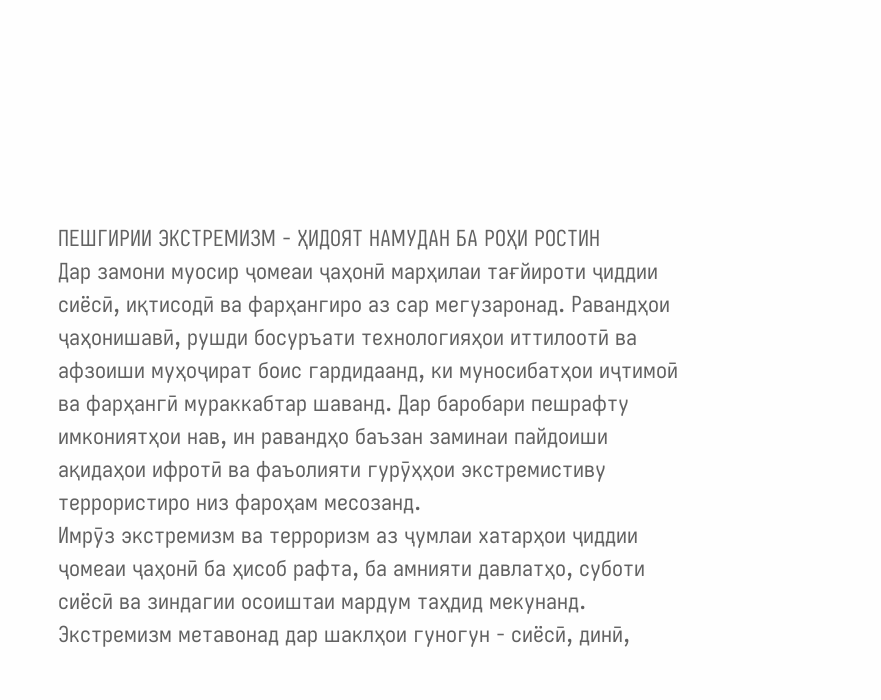ПЕШГИРИИ ЭКСТРЕМИЗМ - ҲИДОЯТ НАМУДАН БА РОҲИ РОСТИН
Дар замони муосир ҷомеаи ҷаҳонӣ марҳилаи тағйироти ҷиддии сиёсӣ, иқтисодӣ ва фарҳангиро аз сар мегузаронад. Равандҳои ҷаҳонишавӣ, рушди босуръати технологияҳои иттилоотӣ ва афзоиши муҳоҷират боис гардидаанд, ки муносибатҳои иҷтимоӣ ва фарҳангӣ мураккабтар шаванд. Дар баробари пешрафту имкониятҳои нав, ин равандҳо баъзан заминаи пайдоиши ақидаҳои ифротӣ ва фаъолияти гурӯҳҳои экстремистиву террористиро низ фароҳам месозанд.
Имрӯз экстремизм ва терроризм аз ҷумлаи хатарҳои ҷиддии ҷомеаи ҷаҳонӣ ба ҳисоб рафта, ба амнияти давлатҳо, суботи сиёсӣ ва зиндагии осоиштаи мардум таҳдид мекунанд. Экстремизм метавонад дар шаклҳои гуногун - сиёсӣ, динӣ,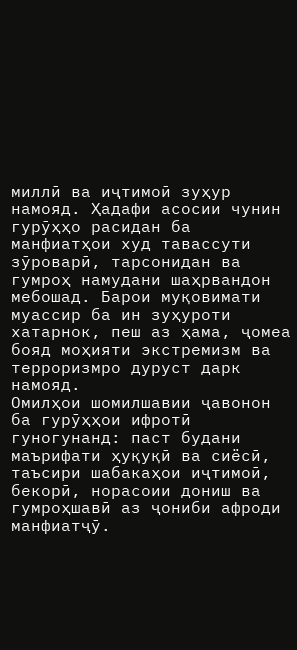миллӣ ва иҷтимоӣ зуҳур намояд. Ҳадафи асосии чунин гурӯҳҳо расидан ба манфиатҳои худ тавассути зӯроварӣ, тарсонидан ва гумроҳ намудани шаҳрвандон мебошад. Барои муқовимати муассир ба ин зуҳуроти хатарнок, пеш аз ҳама, ҷомеа бояд моҳияти экстремизм ва терроризмро дуруст дарк намояд.
Омилҳои шомилшавии ҷавонон ба гурӯҳҳои ифротӣ гуногунанд: паст будани маърифати ҳуқуқӣ ва сиёсӣ, таъсири шабакаҳои иҷтимоӣ, бекорӣ, норасоии дониш ва гумроҳшавӣ аз ҷониби афроди манфиатҷӯ.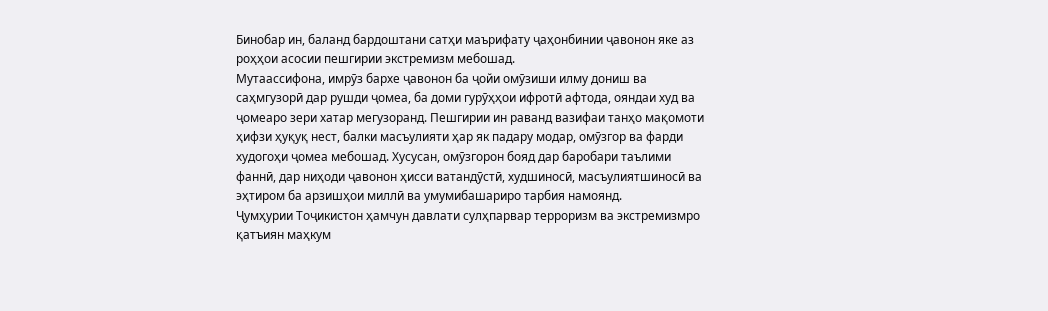Бинобар ин, баланд бардоштани сатҳи маърифату ҷаҳонбинии ҷавонон яке аз роҳҳои асосии пешгирии экстремизм мебошад.
Мутаассифона, имрӯз бархе ҷавонон ба ҷойи омӯзиши илму дониш ва саҳмгузорӣ дар рушди ҷомеа, ба доми гурӯҳҳои ифротӣ афтода, ояндаи худ ва ҷомеаро зери хатар мегузоранд. Пешгирии ин раванд вазифаи танҳо мақомоти ҳифзи ҳуқуқ нест, балки масъулияти ҳар як падару модар, омӯзгор ва фарди худогоҳи ҷомеа мебошад. Хусусан, омӯзгорон бояд дар баробари таълими фаннӣ, дар ниҳоди ҷавонон ҳисси ватандӯстӣ, худшиносӣ, масъулиятшиносӣ ва эҳтиром ба арзишҳои миллӣ ва умумибашариро тарбия намоянд.
Ҷумҳурии Тоҷикистон ҳамчун давлати сулҳпарвар терроризм ва экстремизмро қатъиян маҳкум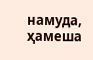намуда, ҳамеша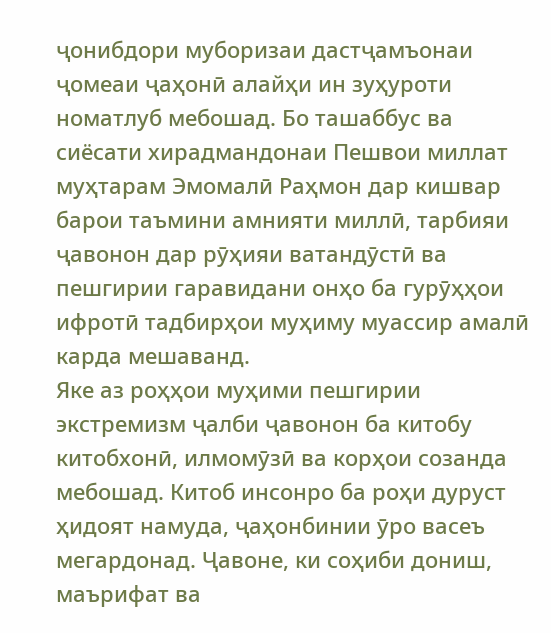ҷонибдори муборизаи дастҷамъонаи ҷомеаи ҷаҳонӣ алайҳи ин зуҳуроти номатлуб мебошад. Бо ташаббус ва сиёсати хирадмандонаи Пешвои миллат муҳтарам Эмомалӣ Раҳмон дар кишвар барои таъмини амнияти миллӣ, тарбияи ҷавонон дар рӯҳияи ватандӯстӣ ва пешгирии гаравидани онҳо ба гурӯҳҳои ифротӣ тадбирҳои муҳиму муассир амалӣ карда мешаванд.
Яке аз роҳҳои муҳими пешгирии экстремизм ҷалби ҷавонон ба китобу китобхонӣ, илмомӯзӣ ва корҳои созанда мебошад. Китоб инсонро ба роҳи дуруст ҳидоят намуда, ҷаҳонбинии ӯро васеъ мегардонад. Ҷавоне, ки соҳиби дониш, маърифат ва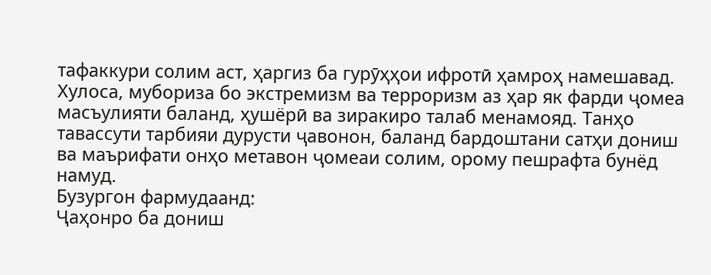тафаккури солим аст, ҳаргиз ба гурӯҳҳои ифротӣ ҳамроҳ намешавад.
Хулоса, мубориза бо экстремизм ва терроризм аз ҳар як фарди ҷомеа масъулияти баланд, ҳушёрӣ ва зиракиро талаб менамояд. Танҳо тавассути тарбияи дурусти ҷавонон, баланд бардоштани сатҳи дониш ва маърифати онҳо метавон ҷомеаи солим, орому пешрафта бунёд намуд.
Бузургон фармудаанд:
Ҷаҳонро ба дониш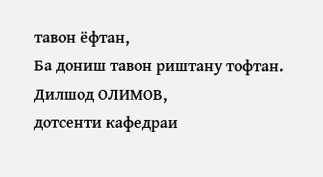тавон ёфтан,
Ба дониш тавон риштану тофтан.
Дилшод ОЛИМОВ,
дотсенти кафедраи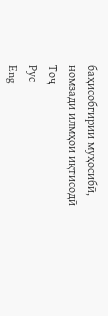баҳисобгирии муҳосибӣ,
номзади илмҳои иқтисодӣ
Тоҷ
Рус
Eng